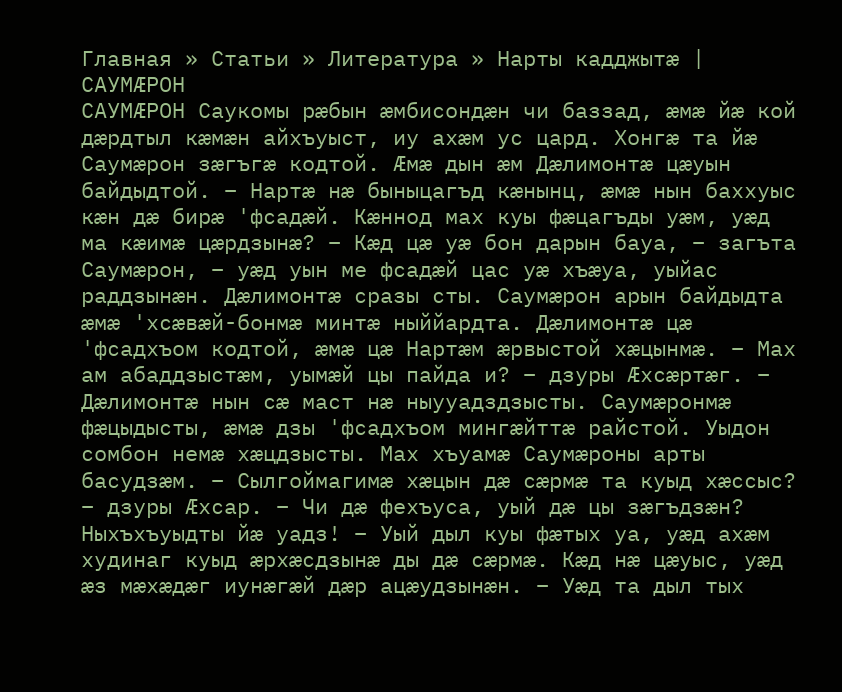Главная » Статьи » Литература » Нарты кадджытæ |
САУМÆРОН
САУМÆРОН Саукомы рæбын æмбисондæн чи баззад, æмæ йæ кой дæрдтыл кæмæн айхъуыст, иу ахæм ус цард. Хонгæ та йæ Саумæрон зæгъгæ кодтой. Æмæ дын æм Дæлимонтæ цæуын байдыдтой. – Нартæ нæ быныцагъд кæнынц, æмæ нын баххуыс кæн дæ бирæ 'фсадæй. Кæннод мах куы фæцагъды уæм, уæд ма кæимæ цæрдзынæ? – Кæд цæ уæ бон дарын бауа, – загъта Саумæрон, – уæд уын ме фсадæй цас уæ хъæуа, уыйас раддзынæн. Дæлимонтæ сразы сты. Саумæрон арын байдыдта æмæ 'хсæвæй-бонмæ минтæ ныййардта. Дæлимонтæ цæ 'фсадхъом кодтой, æмæ цæ Нартæм æрвыстой хæцынмæ. – Мах ам абаддзыстæм, уымæй цы пайда и? – дзуры Æхсæртæг. – Дæлимонтæ нын сæ маст нæ ныууадздзысты. Саумæронмæ фæцыдысты, æмæ дзы 'фсадхъом мингæйттæ райстой. Уыдон сомбон немæ хæцдзысты. Мах хъуамæ Саумæроны арты басудзæм. – Сылгоймагимæ хæцын дæ сæрмæ та куыд хæссыс? – дзуры Æхсар. – Чи дæ фехъуса, уый дæ цы зæгъдзæн? Ныхъхъуыдты йæ уадз! – Уый дыл куы фæтых уа, уæд ахæм худинаг куыд æрхæсдзынæ ды дæ сæрмæ. Кæд нæ цæуыс, уæд æз мæхæдæг иунæгæй дæр ацæудзынæн. – Уæд та дыл тых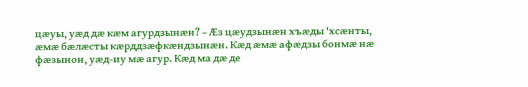цæуы, уæд дæ кæм агурдзынæн? – Æз цæудзынæн хъæды 'хсæнты, æмæ бæлæсты кæрддзæфкæндзынæн. Кæд æмæ афæдзы бонмæ нæ фæзынон, уæд-иу мæ агур. Кæд ма дæ де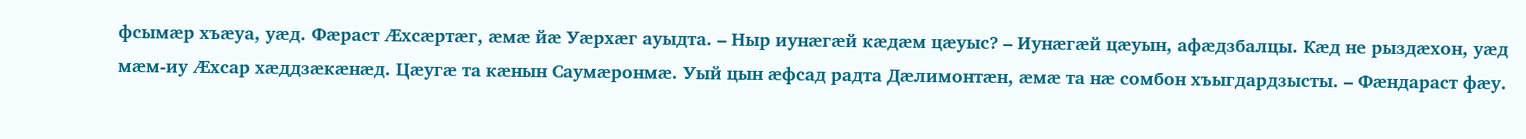фсымæр хъæуа, уæд. Фæраст Æхсæртæг, æмæ йæ Уæрхæг ауыдта. – Ныр иунæгæй кæдæм цæуыс? – Иунæгæй цæуын, афæдзбалцы. Кæд не рыздæхон, уæд мæм-иу Æхсар хæддзæкæнæд. Цæугæ та кæнын Саумæронмæ. Уый цын æфсад радта Дæлимонтæн, æмæ та нæ сомбон хъыгдардзысты. – Фæндараст фæу.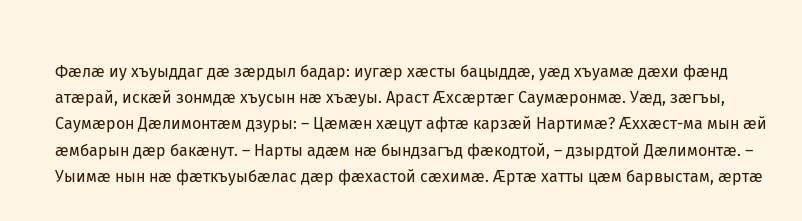Фæлæ иу хъуыддаг дæ зæрдыл бадар: иугæр хæсты бацыддæ, уæд хъуамæ дæхи фæнд атæрай, искæй зонмдæ хъусын нæ хъæуы. Араст Æхсæртæг Саумæронмæ. Уæд, зæгъы, Саумæрон Дæлимонтæм дзуры: – Цæмæн хæцут афтæ карзæй Нартимæ? Æххæст-ма мын æй æмбарын дæр бакæнут. – Нарты адæм нæ бындзагъд фæкодтой, – дзырдтой Дæлимонтæ. – Уыимæ нын нæ фæткъуыбæлас дæр фæхастой сæхимæ. Æртæ хатты цæм барвыстам, æртæ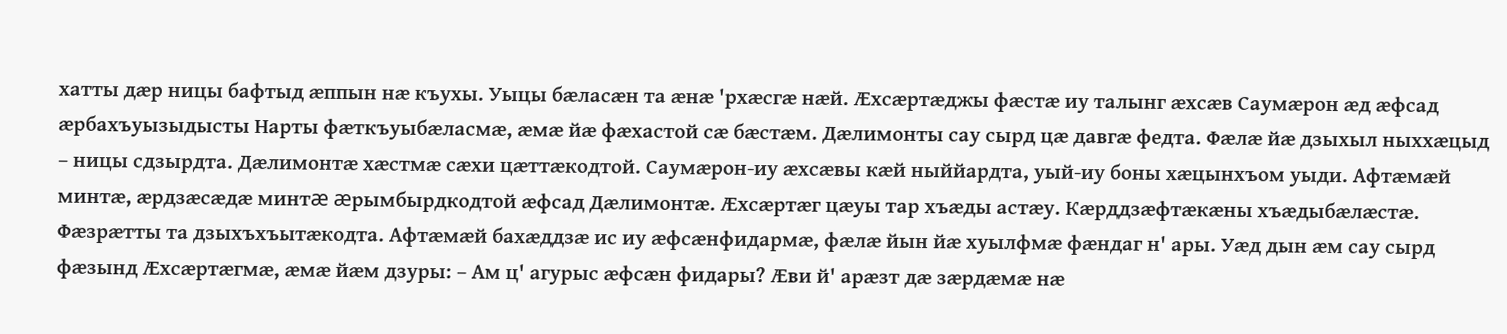хатты дæр ницы бафтыд æппын нæ къухы. Уыцы бæласæн та æнæ 'рхæсгæ нæй. Æхсæртæджы фæстæ иу талынг æхсæв Саумæрон æд æфсад æрбахъуызыдысты Нарты фæткъуыбæласмæ, æмæ йæ фæхастой сæ бæстæм. Дæлимонты сау сырд цæ давгæ федта. Фæлæ йæ дзыхыл ныххæцыд – ницы сдзырдта. Дæлимонтæ хæстмæ сæхи цæттæкодтой. Саумæрон-иу æхсæвы кæй ныййардта, уый-иу боны хæцынхъом уыди. Афтæмæй минтæ, æрдзæсæдæ минтæ æрымбырдкодтой æфсад Дæлимонтæ. Æхсæртæг цæуы тар хъæды астæу. Кæрддзæфтæкæны хъæдыбæлæстæ. Фæзрæтты та дзыхъхъытæкодта. Афтæмæй бахæддзæ ис иу æфсæнфидармæ, фæлæ йын йæ хуылфмæ фæндаг н' ары. Уæд дын æм сау сырд фæзынд Æхсæртæгмæ, æмæ йæм дзуры: – Ам ц' агурыс æфсæн фидары? Æви й' арæзт дæ зæрдæмæ нæ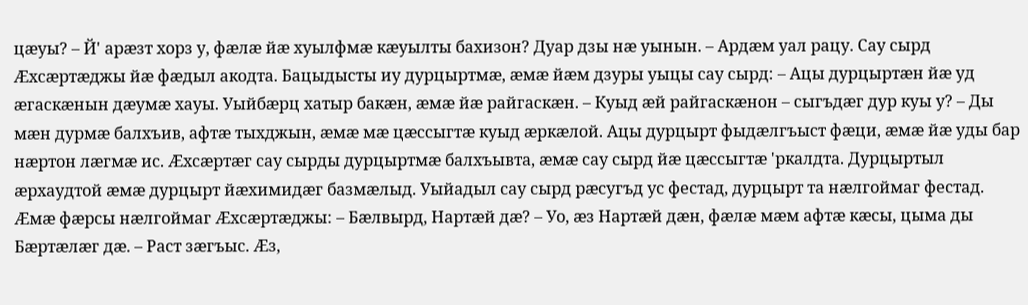цæуы? – Й' арæзт хорз у, фæлæ йæ хуылфмæ кæуылты бахизон? Дуар дзы нæ уынын. – Ардæм уал рацу. Сау сырд Æхсæртæджы йæ фæдыл акодта. Бацыдысты иу дурцыртмæ, æмæ йæм дзуры уыцы сау сырд: – Ацы дурцыртæн йæ уд æгаскæнын дæумæ хауы. Уыйбæрц хатыр бакæн, æмæ йæ райгаскæн. – Куыд æй райгаскæнон – сыгъдæг дур куы у? – Ды мæн дурмæ балхъив, афтæ тыхджын, æмæ мæ цæссыгтæ куыд æркæлой. Ацы дурцырт фыдæлгъыст фæци, æмæ йæ уды бар нæртон лæгмæ ис. Æхсæртæг сау сырды дурцыртмæ балхъывта, æмæ сау сырд йæ цæссыгтæ 'ркалдта. Дурцыртыл æрхаудтой æмæ дурцырт йæхимидæг базмæлыд. Уыйадыл сау сырд рæсугъд ус фестад, дурцырт та нæлгоймаг фестад. Æмæ фæрсы нæлгоймаг Æхсæртæджы: – Бæлвырд, Нартæй дæ? – Уо, æз Нартæй дæн, фæлæ мæм афтæ кæсы, цыма ды Бæртæлæг дæ. – Раст зæгъыс. Æз,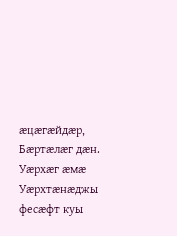æцæгæйдæр, Бæртæлæг дæн. Уæрхæг æмæ Уæрхтæнæджы фесæфт куы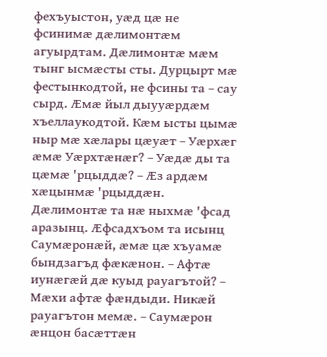фехъуыстон, уæд цæ не фсинимæ дæлимонтæм агуырдтам. Дæлимонтæ мæм тынг ысмæсты сты. Дурцырт мæ фестынкодтой, не фсины та – сау сырд. Æмæ йыл дыууæрдæм хъеллаукодтой. Кæм ысты цымæ ныр мæ хæлары цæуæт – Уæрхæг æмæ Уæрхтæнæг? – Уæдæ ды та цæмæ 'рцыддæ? – Æз ардæм хæцынмæ 'рцыддæн. Дæлимонтæ та нæ ныхмæ 'фсад аразынц. Æфсадхъом та исынц Саумæронæй, æмæ цæ хъуамæ бындзагъд фæкæнон. – Афтæ иунæгæй дæ куыд рауагътой? – Мæхи афтæ фæндыди. Никæй рауагътон мемæ. – Саумæрон æнцон басæттæн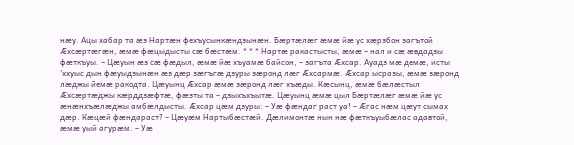нæу. Ацы хабар та æз Нартæн фехъусынкæндзынæн. Бæртæлæг æмæ йæ ус хæрзбон загътой Æхсæртæгæн, æмæ фæцыдысты сæ бæстæм. * * * Нартæ ракастысты, æмæ – нал и сæ æвдадзы фæткъуы. – Цæуын æз сæ фæдыл, æмæ йæ хъуамæ байсон, – загъта Æхсар. Ауадз мæ демæ, исты 'ххуыс дын фæуыдзынæн æз дæр зæгъгæ дзуры зæронд лæг Æхсармæ. Æхсар ысразы, æмæ зæронд лæджы йемæ ракодта. Цæуынц Æхсар æмæ зæронд лæг хъæды. Кæсынц, æмæ бæлæстыл Æхсæртæджы кæрддзæфтæ, фæзты та – дзыхъхъытæ. Цæуынц æмæ цыл Бæртæлæг æмæ йæ ус æнæнхъæлæджы амбæлдысты. Æхсар цæм дзуры: – Уæ фæндаг раст уа! – Æгас нæм цæут сымах дæр. Кæцæй фæндараст? – Цæуæм Нартыбæстæй. Дæлимонтæ нын нæ фæткъуыбæлас адавтой, æмæ уый агурæм. – Уæ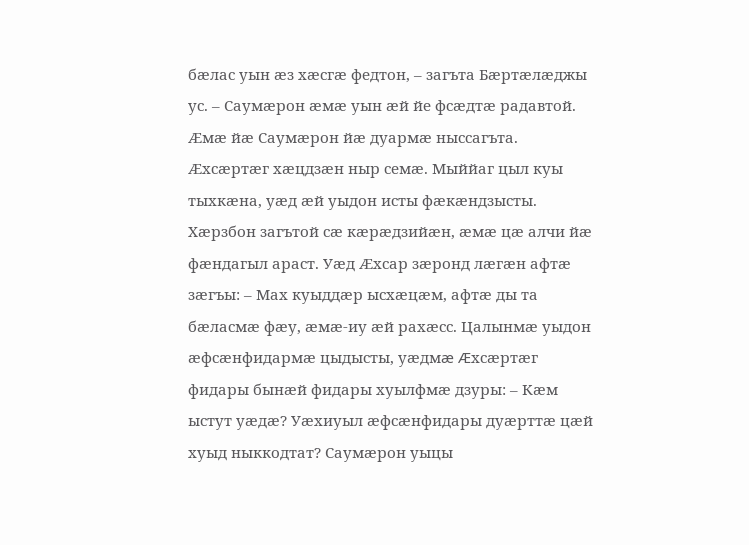бæлас уын æз хæсгæ федтон, – загъта Бæртæлæджы ус. – Саумæрон æмæ уын æй йе фсæдтæ радавтой. Æмæ йæ Саумæрон йæ дуармæ ныссагъта. Æхсæртæг хæцдзæн ныр семæ. Мыййаг цыл куы тыхкæна, уæд æй уыдон исты фæкæндзысты. Хæрзбон загътой сæ кæрæдзийæн, æмæ цæ алчи йæ фæндагыл араст. Уæд Æхсар зæронд лæгæн афтæ зæгъы: – Мах куыддæр ысхæцæм, афтæ ды та бæласмæ фæу, æмæ-иу æй рахæсс. Цалынмæ уыдон æфсæнфидармæ цыдысты, уæдмæ Æхсæртæг фидары бынæй фидары хуылфмæ дзуры: – Кæм ыстут уæдæ? Уæхиуыл æфсæнфидары дуæрттæ цæй хуыд ныккодтат? Саумæрон уыцы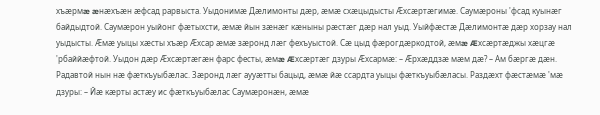хъæрмæ æнæхъæн æфсад рарвыста. Уыдонимæ Дæлимонты дæр, æмæ схæцыдысты Æхсæртæгимæ. Саумæроны 'фсад куынæг байдыдтой. Саумæрон уыйонг фæтыхсти, æмæ йын зæнæг кæныны рæстæг дæр нал уыд. Уыйфæстæ Дæлимонтæ дæр хорзау нал уыдысты. Æмæ уыцы хæсты хъæр Æхсар æмæ зæронд лæг фехъуыстой. Сæ цыд фæрогдæркодтой, æмæ Æхсæртæджы хæцгæ 'рбаййæфтой. Уыдон дæр Æхсæртæгæн фарс фесты, æмæ Æхсæртæг дзуры Æхсармæ: – Æрхæддзæ мæм дæ? – Ам бæргæ дæн. Радавтой нын нæ фæткъуыбæлас. Зæронд лæг аууæтты бацыд, æмæ йæ ссардта уыцы фæткъуыбæласы. Раздæхт фæстæмæ 'мæ дзуры: – Йæ кæрты астæу ис фæткъуыбæлас Саумæронæн, æмæ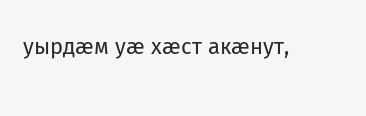уырдæм уæ хæст акæнут,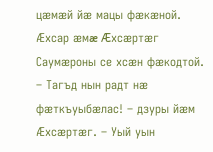цæмæй йæ мацы фæкæной. Æхсар æмæ Æхсæртæг Саумæроны се хсæн фæкодтой. – Тагъд нын радт нæ фæткъуыбæлас! – дзуры йæм Æхсæртæг. – Уый уын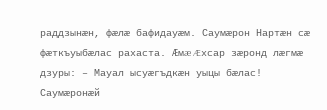раддзынæн, фæлæ бафидауæм. Саумæрон Нартæн сæ фæткъуыбæлас рахаста. Æмæ Æхсар зæронд лæгмæ дзуры: – Мауал ысуæгъдкæн уыцы бæлас! Саумæронæй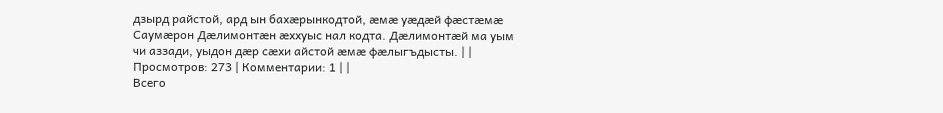дзырд райстой, ард ын бахæрынкодтой, æмæ уæдæй фæстæмæ Саумæрон Дæлимонтæн æххуыс нал кодта. Дæлимонтæй ма уым чи аззади, уыдон дæр сæхи айстой æмæ фæлыгъдысты. | |
Просмотров: 273 | Комментарии: 1 | |
Всего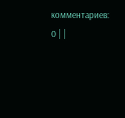комментариев: 0 | |